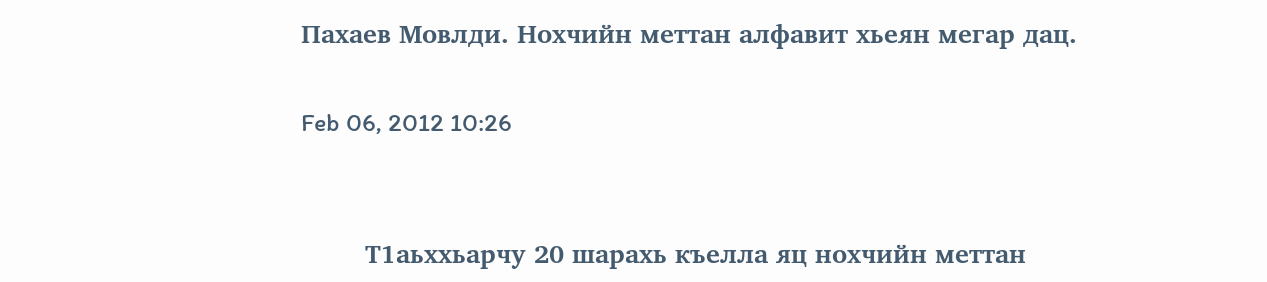Пахаев Мовлди. Нохчийн меттан алфавит хьеян мегар дац.

Feb 06, 2012 10:26


        Т1аьххьарчу 20 шарахь къелла яц нохчийн меттан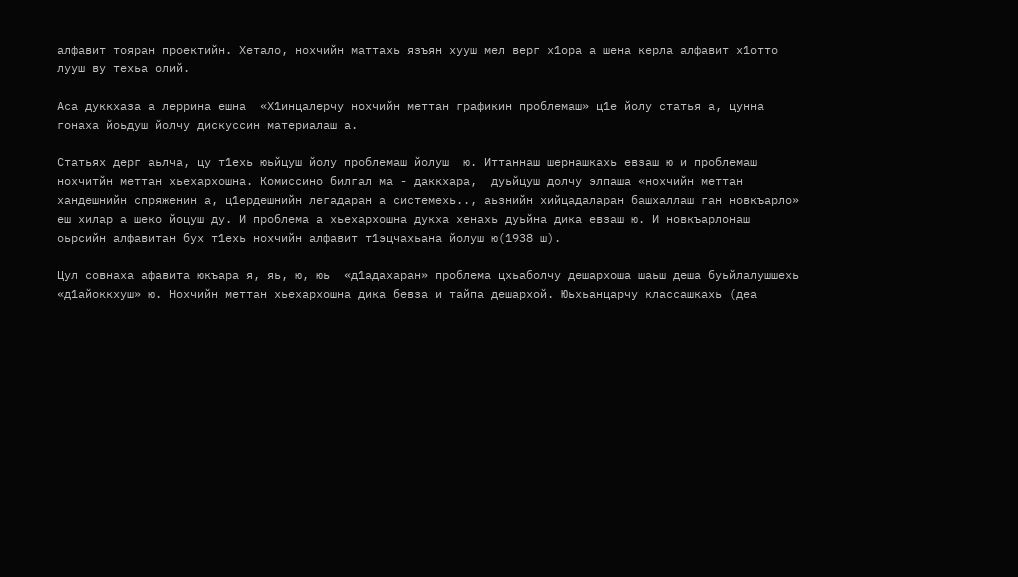алфавит тояран проектийн. Хетало, нохчийн маттахь язъян хууш мел верг х1ора а шена керла алфавит х1отто лууш ву техьа олий.

Аса дуккхаза а леррина ешна  «Х1инцалерчу нохчийн меттан графикин проблемаш» ц1е йолу статья а, цунна гонаха йоьдуш йолчу дискуссин материалаш а.

Статьях дерг аьлча, цу т1ехь юьйцуш йолу проблемаш йолуш  ю. Иттаннаш шернашкахь евзаш ю и проблемаш нохчитйн меттан хьехархошна. Комиссино билгал ма - даккхара,  дуьйцуш долчу элпаша «нохчийн меттан хандешнийн спряженин а, ц1ердешнийн легадаран а системехь.., аьзнийн хийцадаларан башхаллаш ган новкъарло» еш хилар а шеко йоцуш ду. И проблема а хьехархошна дукха хенахь дуьйна дика евзаш ю. И новкъарлонаш  оьрсийн алфавитан бух т1ехь нохчийн алфавит т1эцчахьана йолуш ю(1938 ш).

Цул совнаха афавита юкъара я, яь, ю, юь  «д1адахаран» проблема цхьаболчу дешархоша шаьш деша буьйлалушшехь «д1айоккхуш» ю. Нохчийн меттан хьехархошна дика бевза и тайпа дешархой. Юьхьанцарчу классашкахь (деа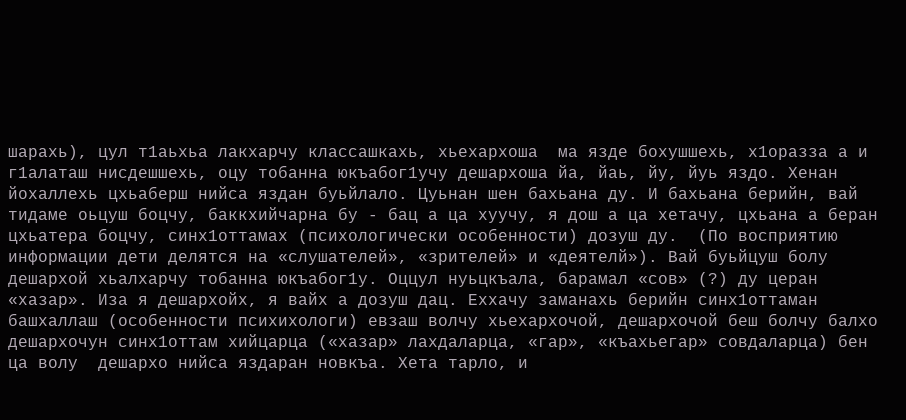шарахь), цул т1аьхьа лакхарчу классашкахь, хьехархоша  ма язде бохушшехь, х1оразза а и г1алаташ нисдешшехь, оцу тобанна юкъабог1учу дешархоша йа, йаь, йу, йуь яздо. Хенан йохаллехь цхьаберш нийса яздан буьйлало. Цуьнан шен бахьана ду. И бахьана берийн, вай тидаме оьцуш боцчу, баккхийчарна бу - бац а ца хуучу, я дош а ца хетачу, цхьана а беран цхьатера боцчу, синх1оттамах (психологически особенности) дозуш ду.  (По восприятию информации дети делятся на «слушателей», «зрителей» и «деятелй»). Вай буьйцуш болу дешархой хьалхарчу тобанна юкъабог1у. Оццул нуьцкъала, барамал «сов» (?) ду церан «хазар». Иза я дешархойх, я вайх а дозуш дац. Еххачу заманахь берийн синх1оттаман башхаллаш (особенности психихологи) евзаш волчу хьехархочой, дешархочой беш болчу балхо дешархочун синх1оттам хийцарца («хазар» лахдаларца, «гар», «къахьегар» совдаларца) бен ца волу  дешархо нийса яздаран новкъа. Хета тарло, и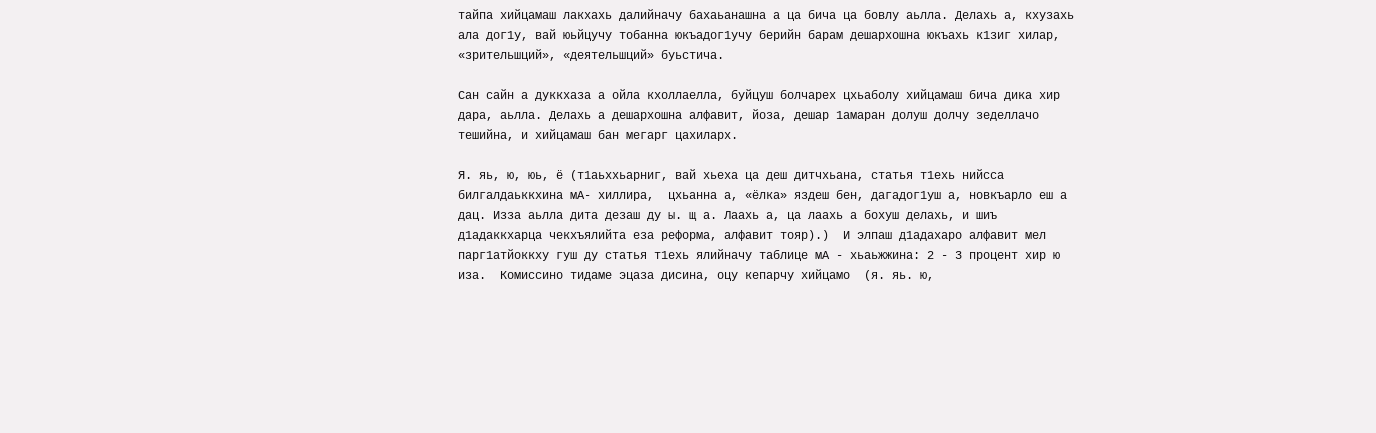тайпа хийцамаш лакхахь далийначу бахаьанашна а ца бича ца бовлу аьлла. Делахь а, кхузахь ала дог1у, вай юьйцучу тобанна юкъадог1учу берийн барам дешархошна юкъахь к1зиг хилар, «зрительшций», «деятельшций» буьстича.

Сан сайн а дуккхаза а ойла кхоллаелла, буйцуш болчарех цхьаболу хийцамаш бича дика хир дара, аьлла. Делахь а дешархошна алфавит, йоза, дешар 1амаран долуш долчу зеделлачо  тешийна, и хийцамаш бан мегарг цахиларх.

Я. яь, ю, юь, ё (т1аьххьарниг, вай хьеха ца деш дитчхьана, статья т1ехь нийсса билгалдаьккхина мА- хиллира,  цхьанна а, «ёлка» яздеш бен, дагадог1уш а, новкъарло еш а дац. Изза аьлла дита дезаш ду ы. щ а. Лаахь а, ца лаахь а бохуш делахь, и шиъ д1адаккхарца чекхъялийта еза реформа, алфавит тояр).)  И элпаш д1адахаро алфавит мел парг1атйоккху гуш ду статья т1ехь ялийначу таблице мА - хьаьжжина: 2 - 3 процент хир ю иза.  Комиссино тидаме эцаза дисина, оцу кепарчу хийцамо  (я. яь. ю,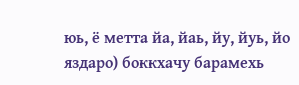юь, ё метта йа, йаь, йу, йуь, йо яздаро) боккхачу барамехь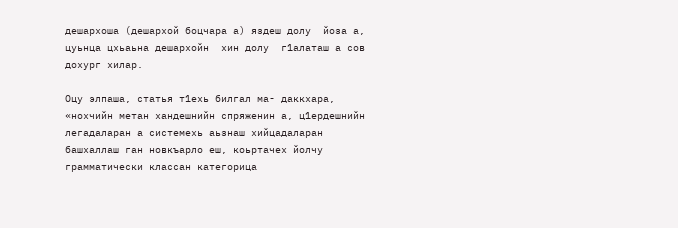дешархоша (дешархой боцчара а) яздеш долу  йоза а, цуьнца цхьаьна дешархойн  хин долу  г1алаташ а сов дохург хилар.

Оцу элпаша, статья т1ехь билгал ма- даккхара, «нохчийн метан хандешнийн спряженин а, ц1ердешнийн легадаларан а системехь аьзнаш хийцадаларан башхаллаш ган новкъарло еш, коьртачех йолчу  грамматически классан категорица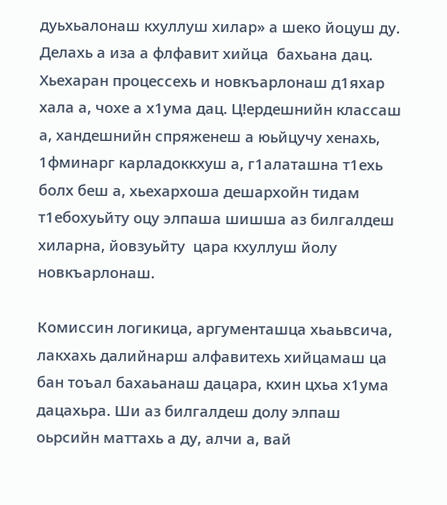дуьхьалонаш кхуллуш хилар» а шеко йоцуш ду. Делахь а иза а флфавит хийца  бахьана дац. Хьехаран процессехь и новкъарлонаш д1яхар хала а, чохе а х1ума дац. Ц!ердешнийн классаш а, хандешнийн спряженеш а юьйцучу хенахь, 1фминарг карладоккхуш а, г1алаташна т1ехь болх беш а, хьехархоша дешархойн тидам  т1ебохуьйту оцу элпаша шишша аз билгалдеш хиларна, йовзуьйту  цара кхуллуш йолу новкъарлонаш.

Комиссин логикица, аргументашца хьаьвсича, лакхахь далийнарш алфавитехь хийцамаш ца бан тоъал бахаьанаш дацара, кхин цхьа х1ума дацахьра. Ши аз билгалдеш долу элпаш оьрсийн маттахь а ду, алчи а, вай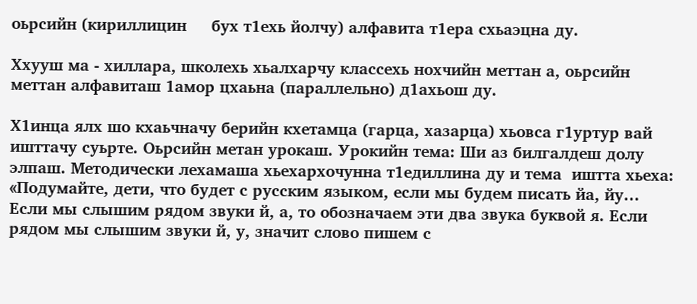оьрсийн (кириллицин     бух т1ехь йолчу) алфавита т1ера схьаэцна ду.

Ххууш ма - хиллара, школехь хьалхарчу классехь нохчийн меттан а, оьрсийн меттан алфавиташ 1амор цхаьна (параллельно) д1ахьош ду.

Х1инца ялх шо кхаьчначу берийн кхетамца (гарца, хазарца) хьовса г1уртур вай ишттачу суьрте. Оьрсийн метан урокаш. Урокийн тема: Ши аз билгалдеш долу элпаш. Методически лехамаша хьехархочунна т1едиллина ду и тема  иштта хьеха: «Подумайте, дети, что будет с русским языком, если мы будем писать йа, йу… Если мы слышим рядом звуки й, а, то обозначаем эти два звука буквой я. Если рядом мы слышим звуки й, у, значит слово пишем с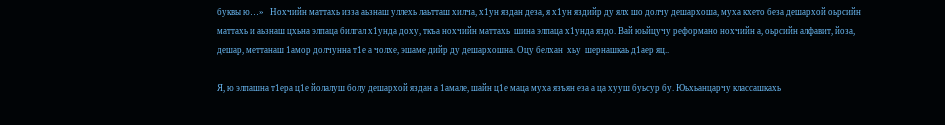буквы ю…»   Нохчийн маттахь изза аьзнаш уллехь лаьтташ хилча, х1ун яздан деза, я х1ун яздийр ду ялх шо долчу дешархоша, муха кхето беза дешархой оьрсийн маттахь и аьзнаш цхьна элпаца билгал х1унда доху, ткъа нохчийн маттахь  шина элпаца х1унда яздо. Вай юьйцучу реформано нохчийн а, оьрсийн алфавит, йоза, дешар, меттанаш 1амор долчунна т1е а чолхе, эшаме дийр ду дешархошна. Оцу белхан  хьу  шернашкаь д1аер яц..

Я, ю элпашна т1ера ц1е йолалуш болу дешархой яздан а 1амале, шайн ц1е маца муха язъян еза а ца хууш буьсур бу. Юьхьанцарчу классашкахь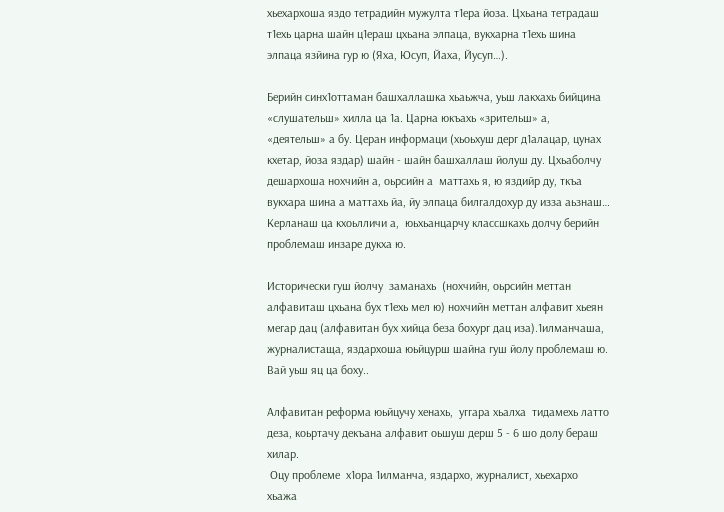хьехархоша яздо тетрадийн мужулта т1ера йоза. Цхьана тетрадаш т1ехь царна шайн ц1ераш цхьана элпаца, вукхарна т1ехь шина элпаца язйина гур ю (Яха, Юсуп, Йаха, Йусуп…).

Берийн синх1оттаман башхаллашка хьаьжча, уьш лакхахь бийцина «слушательш» хилла ца 1а. Царна юкъахь «зрительш» а, «деятельш» а бу. Церан информаци (хьоьхуш дерг д1алацар, цунах кхетар, йоза яздар) шайн - шайн башхаллаш йолуш ду. Цхьаболчу дешархоша нохчийн а, оьрсийн а  маттахь я, ю яздийр ду, ткъа вукхара шина а маттахь йа, йу элпаца билгалдохур ду изза аьзнаш… Керланаш ца кхоьлличи а,  юьхьанцарчу классшкахь долчу берийн проблемаш инзаре дукха ю.

Исторически гуш йолчу  заманахь  (нохчийн, оьрсийн меттан алфавиташ цхьана бух т1ехь мел ю) нохчийн меттан алфавит хьеян мегар дац (алфавитан бух хийца беза бохург дац иза).1илманчаша, журналистаща, яздархоша юьйцурш шайна гуш йолу проблемаш ю.  Вай уьш яц ца боху..

Алфавитан реформа юьйцучу хенахь,  уггара хьалха  тидамехь латто деза, коьртачу декъана алфавит оьшуш дерш 5 - 6 шо долу бераш хилар.
 Оцу проблеме  х1ора 1илманча, яздархо, журналист, хьехархо хьажа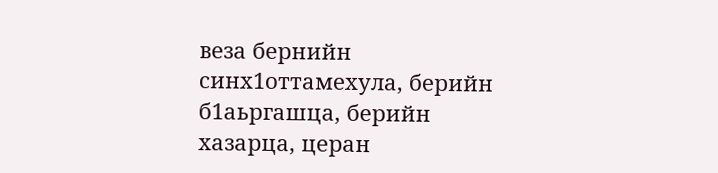веза бернийн синх1оттамехула, берийн б1аьргашца, берийн хазарца, церан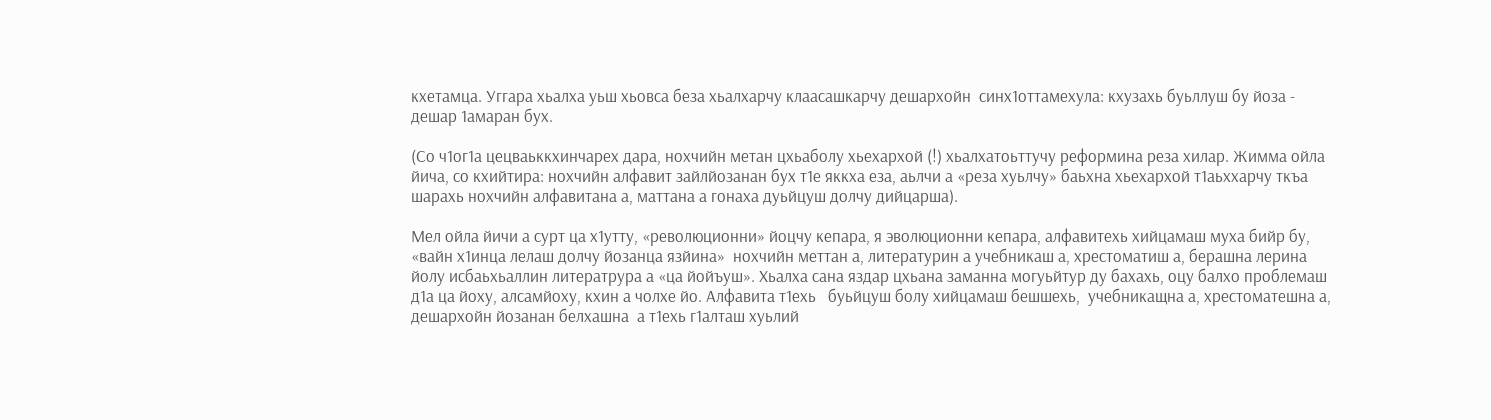кхетамца. Уггара хьалха уьш хьовса беза хьалхарчу клаасашкарчу дешархойн  синх1оттамехула: кхузахь буьллуш бу йоза - дешар 1амаран бух.

(Со ч1ог1а цецваьккхинчарех дара, нохчийн метан цхьаболу хьехархой (!) хьалхатоьттучу реформина реза хилар. Жимма ойла йича, со кхийтира: нохчийн алфавит зайлйозанан бух т1е яккха еза, аьлчи а «реза хуьлчу» баьхна хьехархой т1аьххарчу ткъа шарахь нохчийн алфавитана а, маттана а гонаха дуьйцуш долчу дийцарша).

Мел ойла йичи а сурт ца х1утту, «революционни» йоцчу кепара, я эволюционни кепара, алфавитехь хийцамаш муха бийр бу, «вайн х1инца лелаш долчу йозанца язйина»  нохчийн меттан а, литературин а учебникаш а, хрестоматиш а, берашна лерина йолу исбаьхьаллин литератрура а «ца йойъуш». Хьалха сана яздар цхьана заманна могуьйтур ду бахахь, оцу балхо проблемаш д1а ца йоху, алсамйоху, кхин а чолхе йо. Алфавита т1ехь   буьйцуш болу хийцамаш бешшехь,  учебникащна а, хрестоматешна а, дешархойн йозанан белхашна  а т1ехь г1алташ хуьлий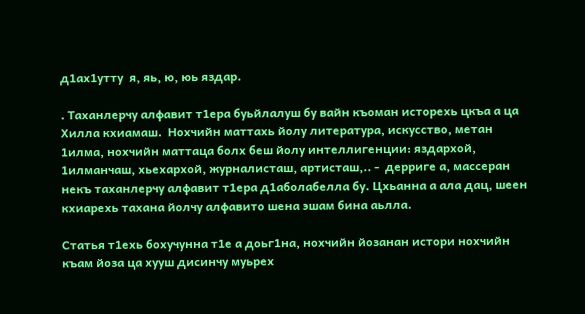д1ах1утту  я, яь, ю, юь яздар.

. Таханлерчу алфавит т1ера буьйлалуш бу вайн къоман исторехь цкъа а ца Хилла кхиамаш.  Нохчийн маттахь йолу литература, искусство, метан 1илма, нохчийн маттаца болх беш йолу интеллигенции: яздархой, 1илманчаш, хьехархой, журналисташ, артисташ,.. -  дерриге а, массеран некъ таханлерчу алфавит т1ера д1аболабелла бу. Цхьанна а ала дац, шеен кхиарехь тахана йолчу алфавито шена эшам бина аьлла.

Статья т1ехь бохучунна т1е а доьг1на, нохчийн йозанан истори нохчийн къам йоза ца хууш дисинчу муьрех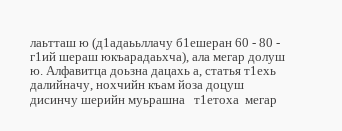лаьтташ ю (д1адаььллачу б1ешеран 60 - 80 - г1ий шераш юкъарадаьхча), ала мегар долуш ю. Алфавитца доьзна дацахь а, статья т1ехь далийначу, нохчийн къам йоза доцуш дисинчу шерийн муьрашна   т1етоха  мегар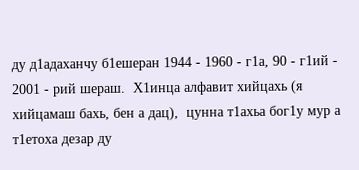ду д1адаханчу б1ешеран 1944 - 1960 - г1а, 90 - г1ий - 2001 - рий шераш.  Х1инца алфавит хийцахь (я хийцамаш бахь, бен а дац),  цунна т1ахьа бог1у мур а т1етоха дезар ду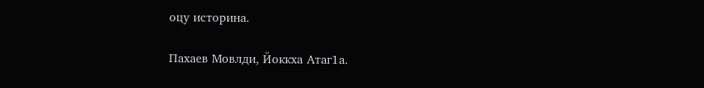оцу историна.

Пахаев Мовлди, Йоккха Атаг1а.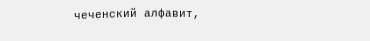чеченский алфавит,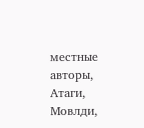местные авторы, Атаги, Мовлди,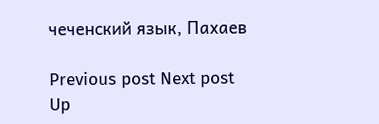чеченский язык, Пахаев

Previous post Next post
Up